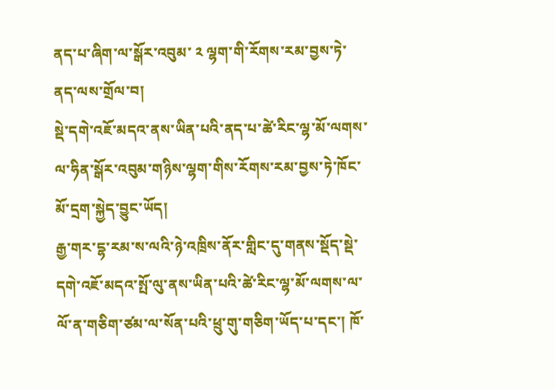ནད་པ་ཞིག་ལ་སྒོར་འབུམ་ ༢ ལྷག་གི་རོགས་རམ་བྱས་ཏེ་ནད་ལས་གྲོལ་བ།
སྡེ་དགེ་འཇོ་མདའ་ནས་ཡིན་པའི་ནད་པ་ཚེ་རིང་ལྷ་མོ་ལགས་ལ་ཧིན་སྒོར་འབུམ་གཉིས་ལྷག་གིས་རོགས་རམ་བྱས་ཏེ་ཁོང་མོ་དྲག་སྐྱེད་བྱུང་ཡོད།
རྒྱ་གར་དྷ་རམ་ས་ལའི་ཉེ་འཁྲིས་ནོར་གླིང་དུ་གནས་སྡོད་སྡེ་དགེ་འཇོ་མདའ་སྤོ་ལུ་ནས་ཡིན་པའི་ཚེ་རིང་ལྷ་མོ་ལགས་ལ་ལོ་ན་གཅིག་ཙམ་ལ་སོན་པའི་ཕྲུ་གུ་གཅིག་ཡོད་པ་དང་། ཁོ་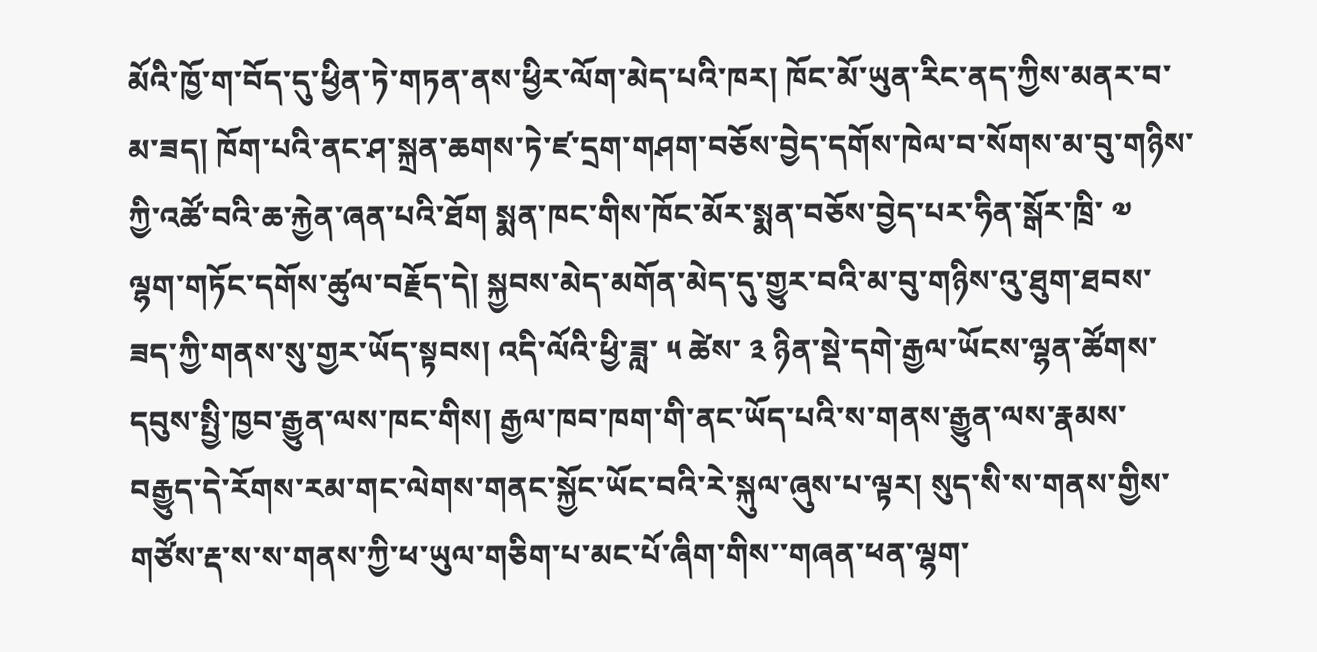མོའི་ཁྱོ་ག་བོད་དུ་ཕྱིན་ཏེ་གཏན་ནས་ཕྱིར་ལོག་མེད་པའི་ཁར། ཁོང་མོ་ཡུན་རིང་ནད་ཀྱིས་མནར་བ་མ་ཟད། ཁོག་པའི་ནང་ཤ་སྐྲན་ཆགས་ཏེ་ཛ་དྲག་གཤག་བཅོས་བྱེད་དགོས་ཁེལ་བ་སོགས་མ་བུ་གཉིས་ཀྱི་འཚོ་བའི་ཆ་རྐྱེན་ཞན་པའི་ཐོག སྨན་ཁང་གིས་ཁོང་མོར་སྨན་བཅོས་བྱེད་པར་ཧིན་སྒོར་ཁྲི་ ༧ ལྷག་གཏོང་དགོས་ཚུལ་བརྗོད་དེ། སྐྱབས་མེད་མགོན་མེད་དུ་གྱུར་བའི་མ་བུ་གཉིས་འུ་ཐུག་ཐབས་ཟད་ཀྱི་གནས་སུ་གྱར་ཡོད་སྟབས། འདི་ལོའི་ཕྱི་ཟླ་ ༥ ཚེས་ ༣ ཉིན་སྡེ་དགེ་རྒྱལ་ཡོངས་ལྷན་ཚོགས་དབུས་སྤྱི་ཁྱབ་རྒྱུན་ལས་ཁང་གིས། རྒྱལ་ཁབ་ཁག་གི་ནང་ཡོད་པའི་ས་གནས་རྒྱུན་ལས་རྣམས་བརྒྱུད་དེ་རོགས་རམ་གང་ལེགས་གནང་སྐྱོང་ཡོང་བའི་རེ་སྐུལ་ཞུས་པ་ལྟར། སུད་སི་ས་གནས་གྱིས་གཙོས་རྡ་ས་ས་གནས་ཀྱི་ཕ་ཡུལ་གཅིག་པ་མང་པོ་ཞིག་གིས་་གཞན་ཕན་ལྷག་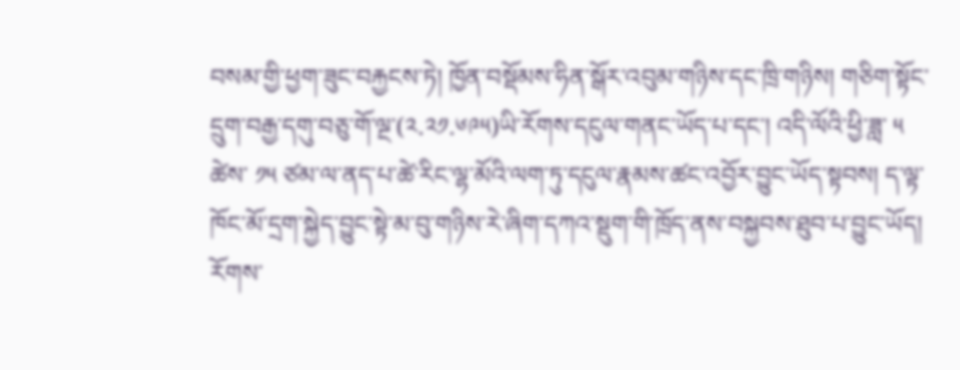བསམ་གྱི་ཕྱག་ཟུང་བརྐྱངས་ཏེ། ཁྱོན་བསྡོམས་ཧིན་སྒོར་འབུམ་གཉིས་དང་ཁྲི་གཉིས། གཅིག་སྟོང་དྲུག་བརྒྱ་དགུ་བཅུ་གོ་ལྔ་(༢.༢༡.༦༩༥)ཡི་རོགས་དངུལ་གནང་ཡོད་པ་དང་། འདི་ལོའི་ཕྱི་ཟླ་ ༥ ཚེས་ ༡༥ ཙམ་ལ་ནད་པ་ཚེ་རིང་ལྷ་མོའི་ལག་ཏུ་དངུལ་རྣམས་ཚང་འབྱོར་བྱུང་ཡོད་སྟབས། ད་ལྟ་ཁོང་མོ་དྲག་སྐྱེད་བྱུང་སྟེ་མ་བུ་གཉིས་རེ་ཞིག་དཀའ་སྡུག་གི་ཁྲོད་ནས་བསྐྱབས་ཐུབ་པ་བྱུང་ཡོད།
རོགས་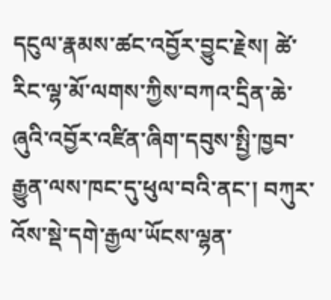དངུལ་རྣམས་ཚང་འབྱོར་བྱུང་རྗེས། ཚེ་རིང་ལྷ་མོ་ལགས་ཀྱིས་བཀའ་དྲིན་ཆེ་ཞུའི་འབྱོར་འཛིན་ཞིག་དབུས་སྤྱི་ཁྱབ་རྒྱུན་ལས་ཁང་དུ་ཕུལ་བའི་ནང་། བཀུར་འོས་སྡེ་དགེ་རྒྱལ་ཡོངས་ལྷན་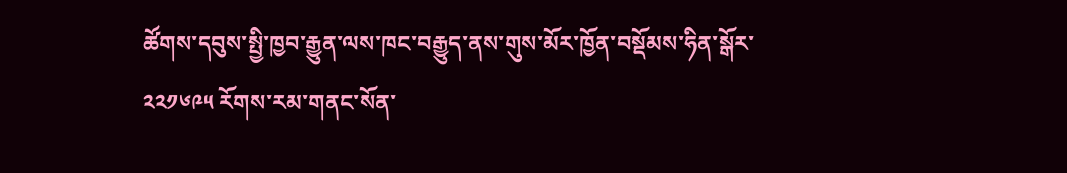ཚོགས་དབུས་སྤྱི་ཁྱབ་རྒྱུན་ལས་ཁང་བརྒྱུད་ནས་གུས་མོར་ཁྱོན་བསྡོམས་ཧིན་སྒོར་ ༢༢༡༦༩༥ རོགས་རམ་གནང་སོན་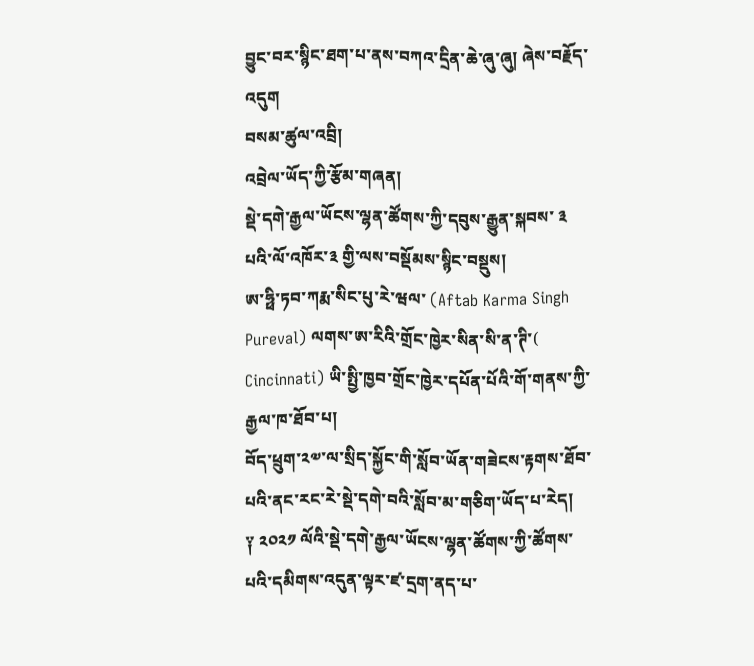བྱུང་བར་སྙིང་ཐག་པ་ནས་བཀའ་དྲིན་ཆེ་ཞུ་ཞུ། ཞེས་བརྗོད་འདུག
བསམ་ཚུལ་འབྲི།
འབྲེལ་ཡོད་ཀྱི་རྩོམ་གཞན།
སྡེ་དགེ་རྒྱལ་ཡོངས་ལྷན་ཚོགས་ཀྱི་དབུས་རྒྱུན་སྐབས་ ༣ པའི་ལོ་འཁོར་༣ གྱི་ལས་བསྡོམས་སྙིང་བསྡུས།
ཨ་ཧྥི་ཏབ་ཀརྨ་སིང་པུ་རེ་ཝལ་ (Aftab Karma Singh Pureval) ལགས་ཨ་རིའི་གྲོང་ཁྱེར་སིན་སི་ན་ཊི་( Cincinnati) ཡི་སྤྱི་ཁྱབ་གྲོང་ཁྱེར་དཔོན་པོའི་གོ་གནས་ཀྱི་རྒྱལ་ཁ་ཐོབ་པ།
བོད་ཕྲུག་༢༧་ལ་སྲིད་སྐྱོང་གི་སློབ་ཡོན་གཟེངས་རྟགས་ཐོབ་པའི་ནང་རང་རེ་སྡེ་དགེ་བའི་སློབ་མ་གཅིག་ཡོད་པ་རེད།
༑ ༢༠༢༡ ལོའི་སྡེ་དགེ་རྒྱལ་ཡོངས་ལྷན་ཚོགས་ཀྱི་ཚོགས་པའི་དམིགས་འདུན་ལྟར་ཛ་དྲག་ནད་པ་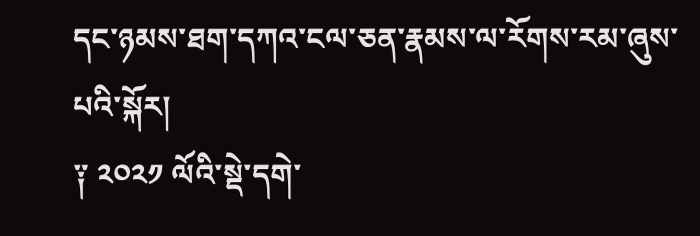དང་ཉམས་ཐག་དཀའ་ངལ་ཅན་རྣམས་ལ་རོགས་རམ་ཞུས་པའི་སྐོར།
༑ ༢༠༢༡ ལོའི་སྡེ་དགེ་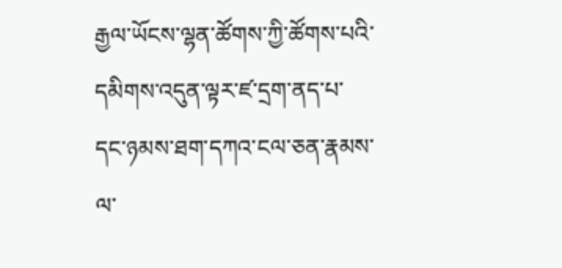རྒྱལ་ཡོངས་ལྷན་ཚོགས་ཀྱི་ཚོགས་པའི་དམིགས་འདུན་ལྟར་ཛ་དྲག་ནད་པ་དང་ཉམས་ཐག་དཀའ་ངལ་ཅན་རྣམས་ལ་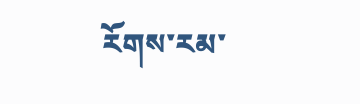རོགས་རམ་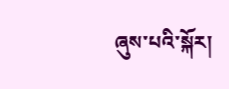ཞུས་པའི་སྐོར།